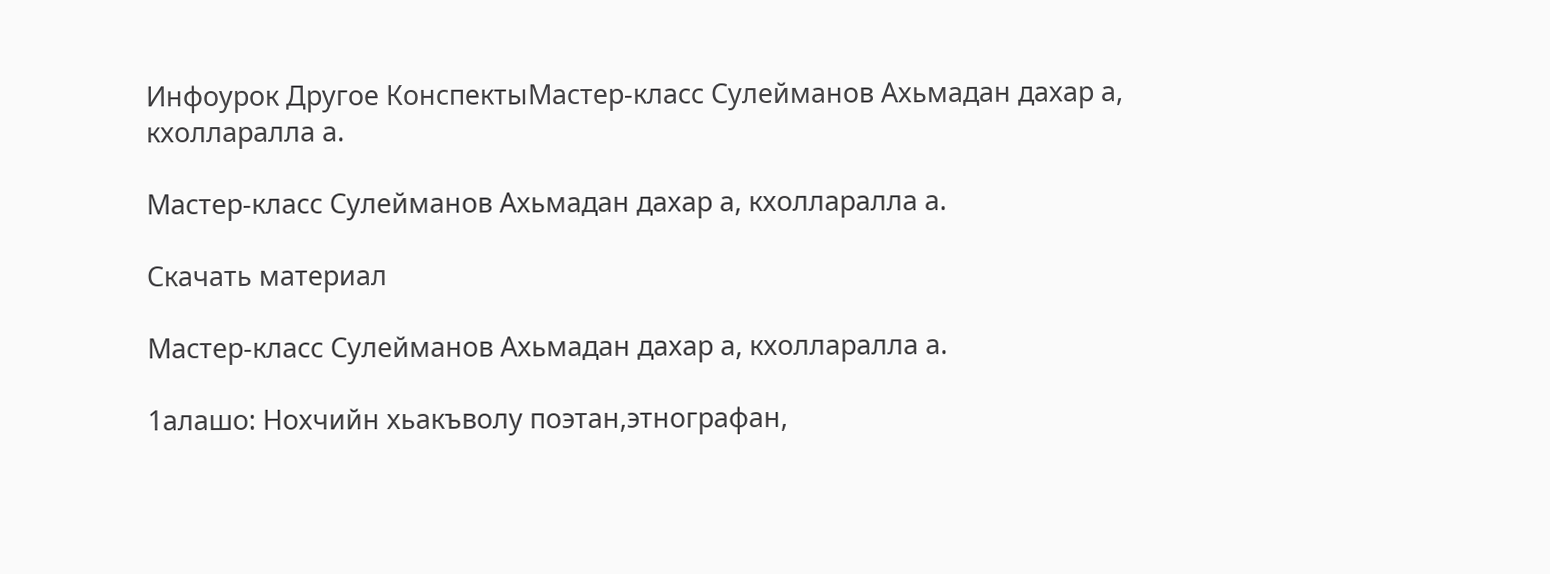Инфоурок Другое КонспектыМастер-класс Сулейманов Ахьмадан дахар а, кхолларалла а.

Мастер-класс Сулейманов Ахьмадан дахар а, кхолларалла а.

Скачать материал

Мастер-класс Сулейманов Ахьмадан дахар а, кхолларалла а.

1алашо: Нохчийн хьакъволу поэтан,этнографан,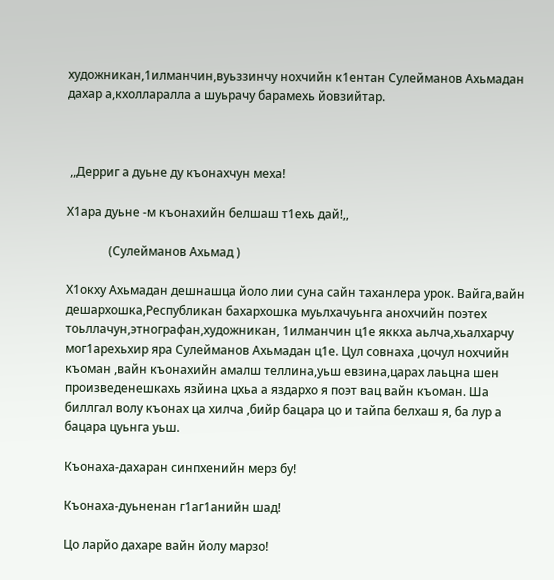художникан,1илманчин,вуьззинчу нохчийн к1ентан Сулейманов Ахьмадан дахар а,кхолларалла а шуьрачу барамехь йовзийтар.



 ,,Дерриг а дуьне ду къонахчун меха!

Х1ара дуьне -м къонахийн белшаш т1ехь дай!,,

              (Сулейманов Ахьмад )

Х1окху Ахьмадан дешнашца йоло лии суна сайн таханлера урок. Вайга,вайн дешархошка,Республикан бахархошка муьлхачуьнга анохчийн поэтех тоьллачун,этнографан,художникан, 1илманчин ц1е яккха аьлча,хьалхарчу мог1арехьхир яра Сулейманов Ахьмадан ц1е. Цул совнаха ,цочул нохчийн къоман ,вайн къонахийн амалш теллина,уьш евзина,царах лаьцна шен произведенешкахь язйина цхьа а яздархо я поэт вац вайн къоман. Ша биллгал волу къонах ца хилча ,бийр бацара цо и тайпа белхаш я, ба лур а бацара цуьнга уьш.

Къонаха-дахаран синпхенийн мерз бу!

Къонаха-дуьненан г1аг1анийн шад!

Цо ларйо дахаре вайн йолу марзо!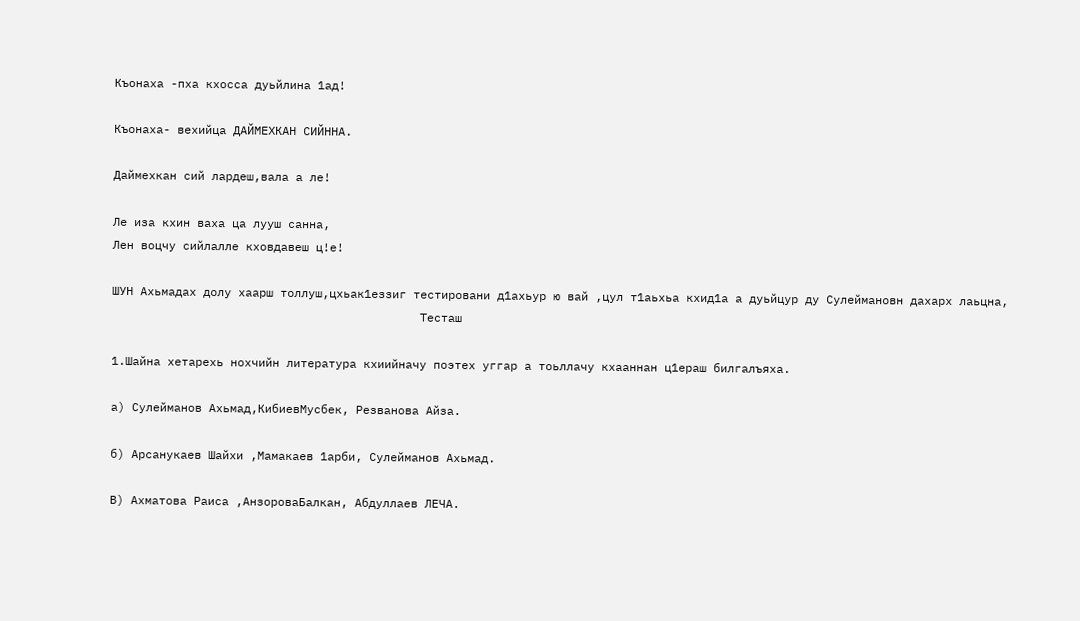Къонаха -пха кхосса дуьйлина 1ад!

Къонаха- вехийца ДАЙМЕХКАН СИЙННА.

Даймехкан сий лардеш,вала а ле!

Ле иза кхин ваха ца лууш санна,
Лен воцчу сийлалле кховдавеш ц!е!

ШУН Ахьмадах долу хаарш толлуш,цхьак1еззиг тестировани д1ахьур ю вай ,цул т1аьхьа кхид1а а дуьйцур ду Сулеймановн дахарх лаьцна,
                                            Тесташ

1.Шайна хетарехь нохчийн литература кхиийначу поэтех уггар а тоьллачу кхааннан ц1ераш билгалъяха.

а) Сулейманов Ахьмад,КибиевМусбек, Резванова Айза.

б) Арсанукаев Шайхи ,Мамакаев 1арби, Сулейманов Ахьмад.

В) Ахматова Раиса ,АнзороваБалкан, Абдуллаев ЛЕЧА.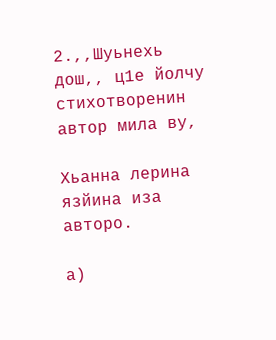2.,,Шуьнехь дош,, ц1е йолчу стихотворенин автор мила ву,

Хьанна лерина язйина иза авторо.

а)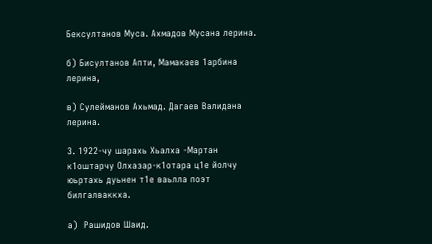Бексултанов Муса. Ахмадов Мусана лерина.

б) Бисултанов Апти, Мамакаев 1арбина лерина,

в) Сулейманов Ахьмад. Дагаев Валидана лерина.

3. 1922-чу шарахь Хьалха -Мартан к1оштарчу Олхазар-к1отара ц1е йолчу юьртахь дуьнен т1е ваьлла поэт билгалваккха.

а)  Рашидов Шаид.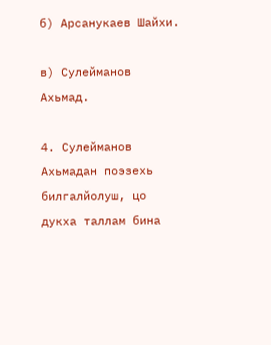б) Арсанукаев Шайхи.

в) Сулейманов Ахьмад.

4. Сулейманов Ахьмадан поэзехь билгалйолуш, цо дукха таллам бина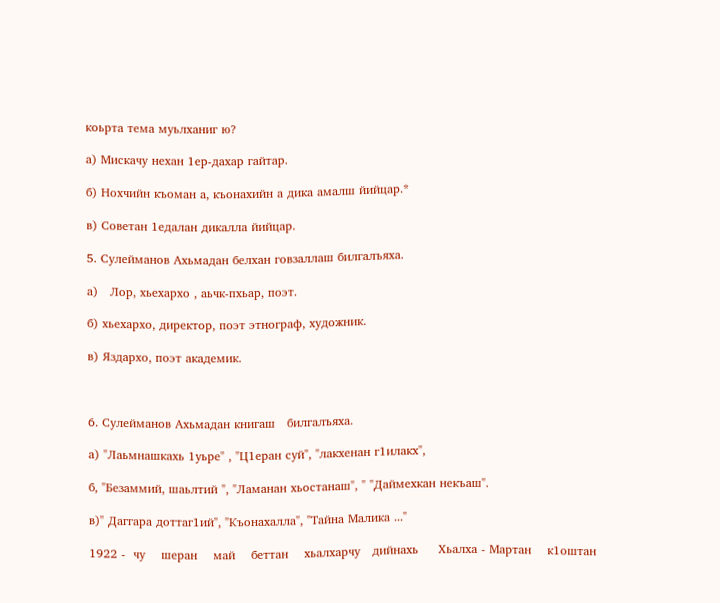коьрта тема муьлханиг ю?

а) Мискачу нехан 1ер-дахар гайтар.

б) Нохчийн къоман а, къонахийн а дика амалш йийцар.*

в) Советан 1едалан дикалла йийцар.

5. Сулейманов Ахьмадан белхан говзаллаш билгалъяха.

а)   Лор, хьехархо , аьчк-пхьар, поэт.

б) хьехархо, директор, поэт этнограф, художник.

в) Яздархо, поэт академик.



6. Сулейманов Ахьмадан книгаш   билгалъяха.

а) "Лаьмнашкахь 1уьре" , "Ц1еран суй", "лакхенан г1илакх",

б, "Безаммий, шаьлтий ", "Ламанан хьостанаш", " "Даймехкан некъаш".

в)" Даггара доттаг1ий", "Къонахалла", "Тайна Малика ..."

1922 -  чу    шеран    май    беттан    хьалхарчу   дийнахь     Хьалха - Мартан    к1оштан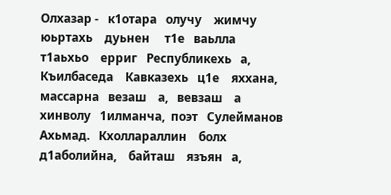Олхазар -   к1отара   олучу    жимчу  юьртахь    дуьнен     т1е   ваьлла    т1аьхьо    ерриг   Республикехь   а,    Къилбаседа    Кавказехь   ц1е    яххана,    массарна   везаш    а,   вевзаш    а    хинволу   1илманча,  поэт   Сулейманов   Ахьмад.   Кхоллараллин    болх      д1аболийна,    байташ    язъян   а,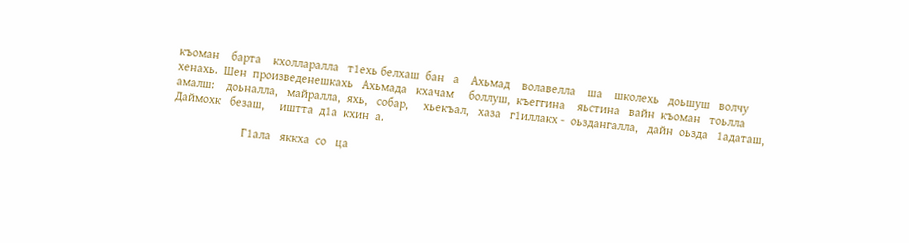къоман    барта    кхолларалла   т1ехь белхаш  бан   а    Ахьмад    волавелла    ша    школехь   доьшуш   волчу    хенахь.  Шен  произведенешкахь   Ахьмада   кхачам     боллуш,  къеггина    яьстина   вайн  къоман   тоьлла   амалш:    доьналла,   майралла,  яхь,   собар,     хьекъал,   хаза   г1иллакх -  оьздангалла,   дайн  оьзда   1адаташ,   Даймохк   безаш,     иштта  д1а  кхин  а.

                       Г1ала   яккха  со   ца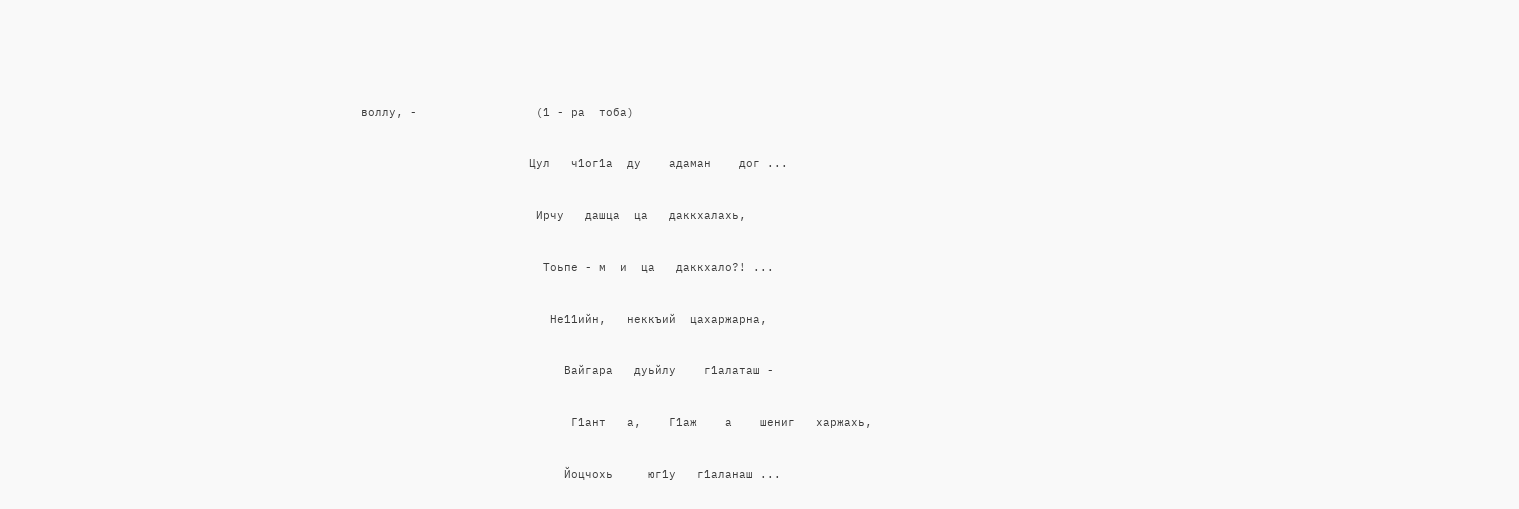воллу, -                 (1 - ра  тоба)

                        Цул   ч1ог1а  ду    адаман    дог ...

                         Ирчу   дашца  ца   даккхалахь,

                          Тоьпе - м  и  ца   даккхало?! ...

                           Не11ийн,   неккъий  цахаржарна,

                             Вайгара   дуьйлу    г1алаташ -

                              Г1ант   а,    Г1аж    а    шениг   харжахь,

                             Йоцчохь     юг1у   г1аланаш ...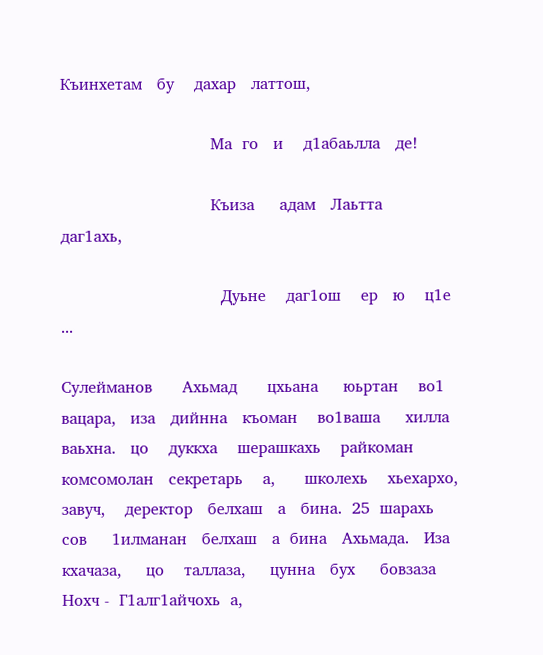Къинхетам   бу    дахар   латтош,

                              Ма  го   и    д1абаьлла   де!

                              Къиза     адам   Лаьтта    даг1ахь,

                                Дуьне    даг1ош    ер   ю    ц1е ...

Сулейманов      Ахьмад      цхьана     юьртан    во1     вацара,   иза   дийнна   къоман    во1ваша     хилла    ваьхна.   цо    дуккха    шерашкахь    райкоман   комсомолан   секретарь    а,      школехь    хьехархо,      завуч,    деректор   белхаш   а   бина.  25  шарахь   сов     1илманан   белхаш   а  бина   Ахьмада.   Иза   кхачаза,     цо    таллаза,     цунна   бух     бовзаза   Нохч -  Г1алг1айчохь  а,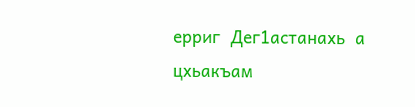ерриг  Дег1астанахь  а  цхьакъам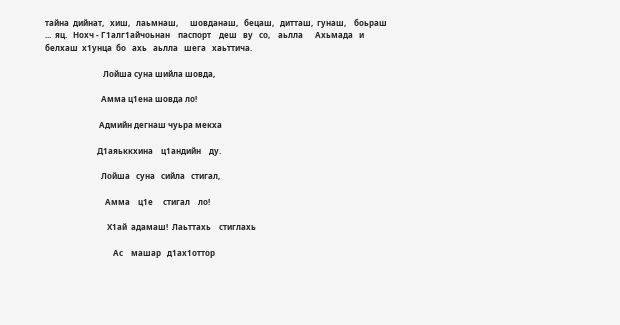тайна  дийнат,   хиш,   лаьмнаш,      шовданаш,   бецаш,   дитташ,  гунаш,    боьраш ...  яц.   Нохч - Г1алг1айчоьнан    паспорт    деш   ву   со,    аьлла      Ахьмада   и    белхаш  х1унца  бо   ахь   аьлла   шега   хаьттича.

                             Лойша суна шийла шовда,

                            Амма ц1ена шовда ло!

                           Адмийн дегнаш чуьра мекха

                          Д1аяьккхина    ц1андийн    ду.

                            Лойша   суна   сийла   стигал,

                              Амма    ц1е     стигал    ло!

                               Х1ай  адамаш!  Лаьттахь    стиглахь

                                  Ас    машар   д1ах1оттор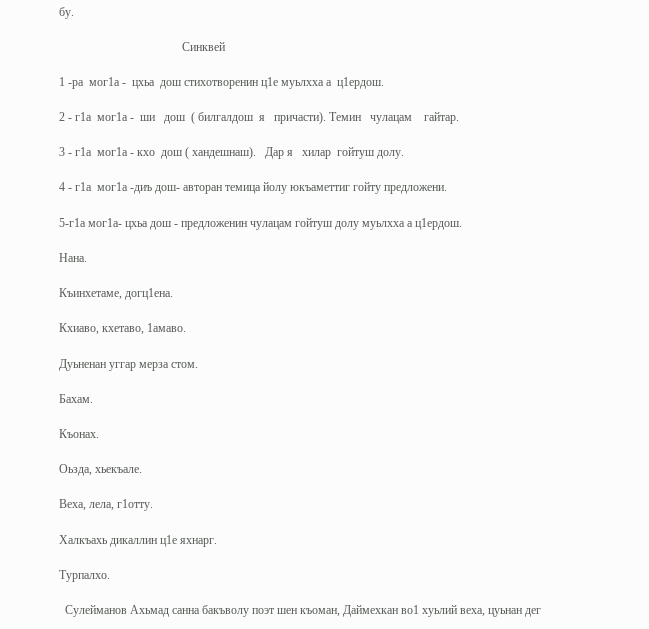бу.

                                         Синквей

1 -ра  мог1а -  цхьа  дош стихотворенин ц1е муьлхха а  ц1ердош.

2 - г1а  мог1а -  ши   дош  ( билгалдош  я   причасти). Темин   чулацам    гайтар.

3 - г1а  мог1а - кхо  дош ( хандешнаш).   Дар я   хилар  гойтуш долу.

4 - г1а  мог1а -диъ дош- авторан темица йолу юкъаметтиг гойту предложени.

5-г1а мог1а- цхьа дош - предложенин чулацам гойтуш долу муьлхха а ц1ердош.

Нана.

Къинхетаме, догц1ена.

Кхиаво, кхетаво, 1амаво.

Дуьненан уггар мерза стом.

Бахам.

Къонах.

Оьзда, хьекъале.

Веха, лела, г1отту.

Халкъахь дикаллин ц1е яхнарг.

Турпалхо.

  Сулейманов Ахьмад санна бакъволу поэт шен къоман, Даймехкан во1 хуьлий веха, цуьнан дег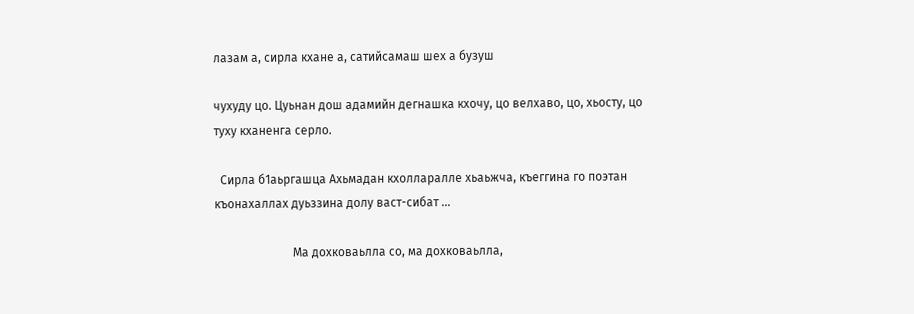лазам а, сирла кхане а, сатийсамаш шех а бузуш

чухуду цо. Цуьнан дош адамийн дегнашка кхочу, цо велхаво, цо, хьосту, цо туху кханенга серло.

  Сирла б1аьргашца Ахьмадан кхолларалле хьаьжча, къеггина го поэтан къонахаллах дуьззина долу васт-сибат ...

                          Ма дохковаьлла со, ма дохковаьлла,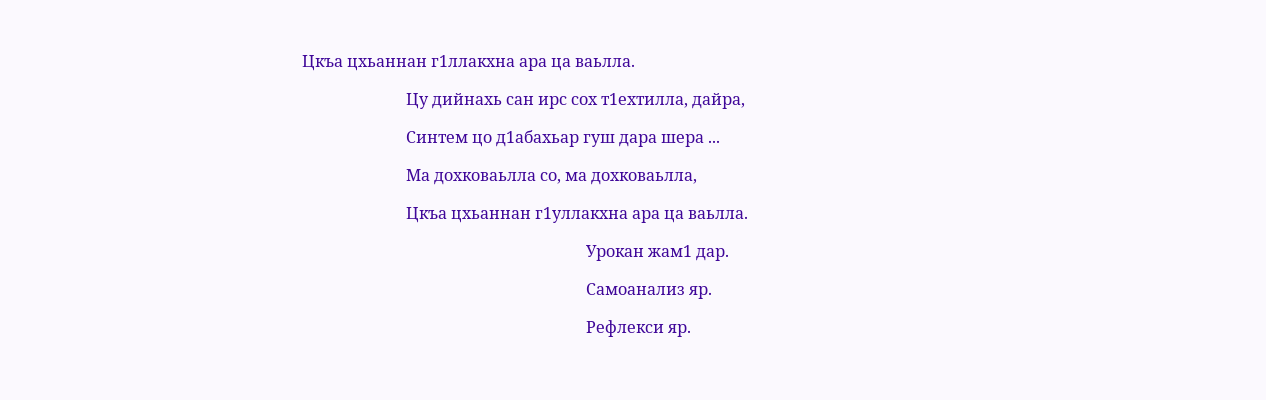Цкъа цхьаннан г1ллакхна ара ца ваьлла.

                          Цу дийнахь сан ирс сох т1ехтилла, дайра,

                          Синтем цо д1абахьар гуш дара шера ...

                          Ма дохковаьлла со, ма дохковаьлла,

                          Цкъа цхьаннан г1уллакхна ара ца ваьлла.

                                                                       Урокан жам1 дар.

                                                                       Самоанализ яр.

                                                                       Рефлекси яр.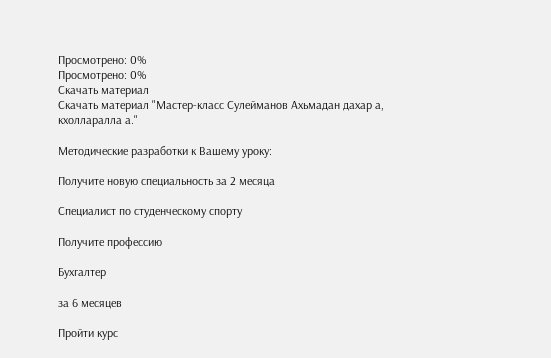Просмотрено: 0%
Просмотрено: 0%
Скачать материал
Скачать материал "Мастер-класс Сулейманов Ахьмадан дахар а, кхолларалла а."

Методические разработки к Вашему уроку:

Получите новую специальность за 2 месяца

Специалист по студенческому спорту

Получите профессию

Бухгалтер

за 6 месяцев

Пройти курс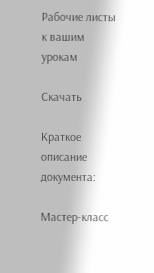Рабочие листы
к вашим урокам

Скачать

Краткое описание документа:

Мастер-класс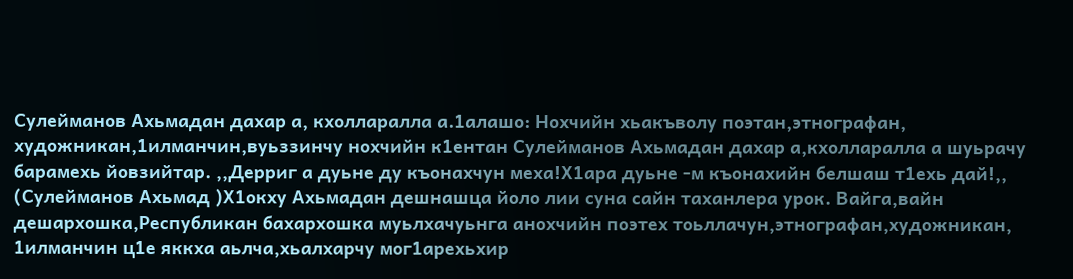Сулейманов Ахьмадан дахар а, кхолларалла а.1алашо: Нохчийн хьакъволу поэтан,этнографан, художникан,1илманчин,вуьззинчу нохчийн к1ентан Сулейманов Ахьмадан дахар а,кхолларалла а шуьрачу барамехь йовзийтар. ,,Дерриг а дуьне ду къонахчун меха!Х1ара дуьне -м къонахийн белшаш т1ехь дай!,, (Сулейманов Ахьмад )Х1окху Ахьмадан дешнашца йоло лии суна сайн таханлера урок. Вайга,вайн дешархошка,Республикан бахархошка муьлхачуьнга анохчийн поэтех тоьллачун,этнографан,художникан, 1илманчин ц1е яккха аьлча,хьалхарчу мог1арехьхир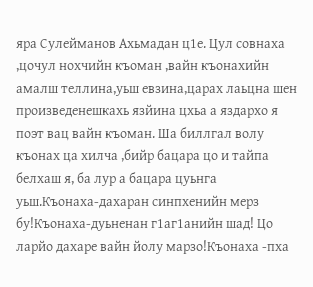яра Сулейманов Ахьмадан ц1е. Цул совнаха ,цочул нохчийн къоман ,вайн къонахийн амалш теллина,уьш евзина,царах лаьцна шен произведенешкахь язйина цхьа а яздархо я поэт вац вайн къоман. Ша биллгал волу къонах ца хилча ,бийр бацара цо и тайпа белхаш я, ба лур а бацара цуьнга уьш.Къонаха-дахаран синпхенийн мерз бу!Къонаха-дуьненан г1аг1анийн шад! Цо ларйо дахаре вайн йолу марзо!Къонаха -пха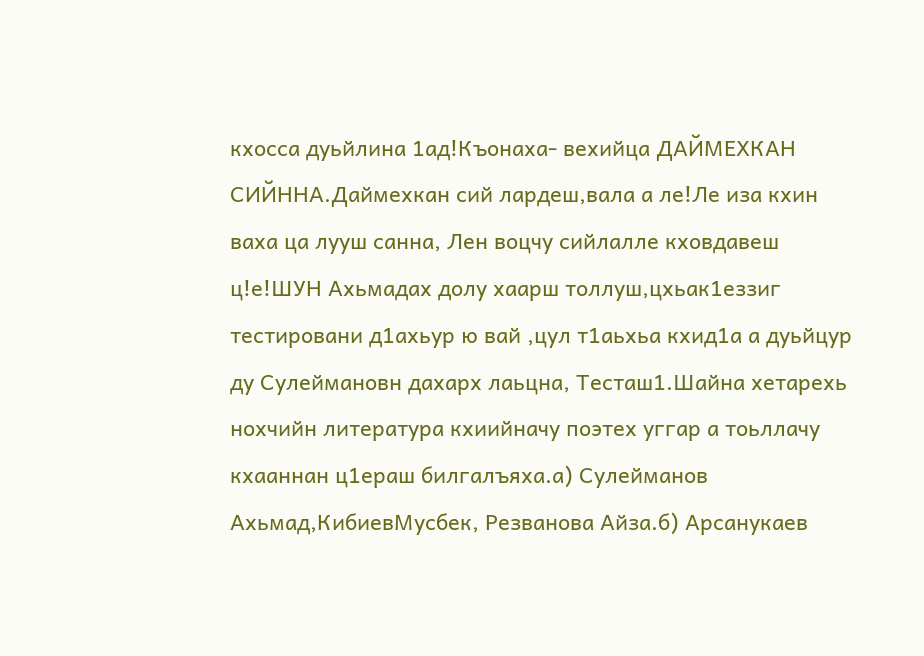кхосса дуьйлина 1ад!Къонаха- вехийца ДАЙМЕХКАН СИЙННА.Даймехкан сий лардеш,вала а ле!Ле иза кхин ваха ца лууш санна, Лен воцчу сийлалле кховдавеш ц!е!ШУН Ахьмадах долу хаарш толлуш,цхьак1еззиг тестировани д1ахьур ю вай ,цул т1аьхьа кхид1а а дуьйцур ду Сулеймановн дахарх лаьцна, Тесташ1.Шайна хетарехь нохчийн литература кхиийначу поэтех уггар а тоьллачу кхааннан ц1ераш билгалъяха.а) Сулейманов Ахьмад,КибиевМусбек, Резванова Айза.б) Арсанукаев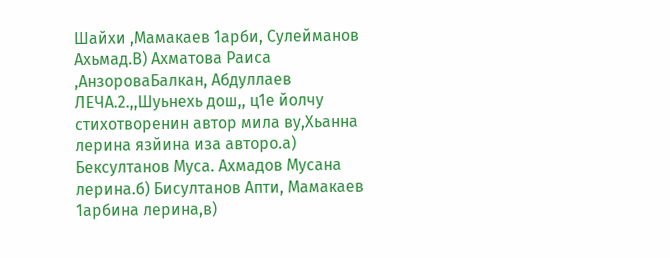Шайхи ,Мамакаев 1арби, Сулейманов Ахьмад.В) Ахматова Раиса ,АнзороваБалкан, Абдуллаев ЛЕЧА.2.,,Шуьнехь дош,, ц1е йолчу стихотворенин автор мила ву,Хьанна лерина язйина иза авторо.а) Бексултанов Муса. Ахмадов Мусана лерина.б) Бисултанов Апти, Мамакаев 1арбина лерина,в)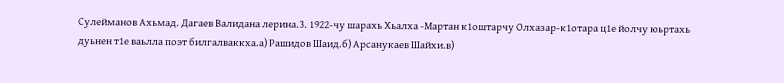Сулейманов Ахьмад. Дагаев Валидана лерина.3. 1922-чу шарахь Хьалха -Мартан к1оштарчу Олхазар-к1отара ц1е йолчу юьртахь дуьнен т1е ваьлла поэт билгалваккха.а) Рашидов Шаид.б) Арсанукаев Шайхи.в)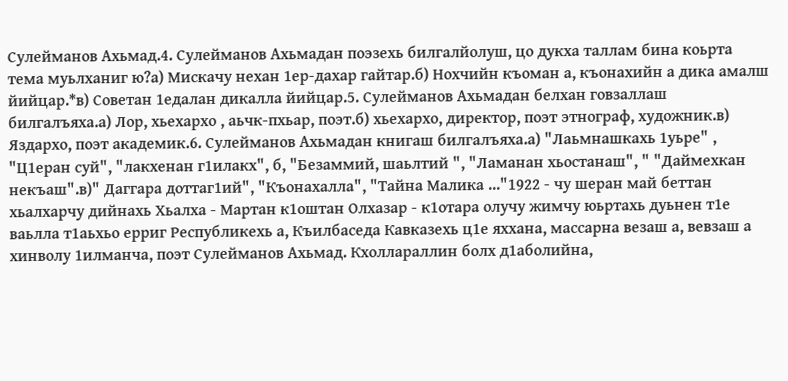Сулейманов Ахьмад.4. Сулейманов Ахьмадан поэзехь билгалйолуш, цо дукха таллам бина коьрта тема муьлханиг ю?а) Мискачу нехан 1ер-дахар гайтар.б) Нохчийн къоман а, къонахийн а дика амалш йийцар.*в) Советан 1едалан дикалла йийцар.5. Сулейманов Ахьмадан белхан говзаллаш билгалъяха.а) Лор, хьехархо , аьчк-пхьар, поэт.б) хьехархо, директор, поэт этнограф, художник.в) Яздархо, поэт академик.6. Сулейманов Ахьмадан книгаш билгалъяха.а) "Лаьмнашкахь 1уьре" , "Ц1еран суй", "лакхенан г1илакх", б, "Безаммий, шаьлтий ", "Ламанан хьостанаш", " "Даймехкан некъаш".в)" Даггара доттаг1ий", "Къонахалла", "Тайна Малика ..."1922 - чу шеран май беттан хьалхарчу дийнахь Хьалха - Мартан к1оштан Олхазар - к1отара олучу жимчу юьртахь дуьнен т1е ваьлла т1аьхьо ерриг Республикехь а, Къилбаседа Кавказехь ц1е яххана, массарна везаш а, вевзаш а хинволу 1илманча, поэт Сулейманов Ахьмад. Кхоллараллин болх д1аболийна,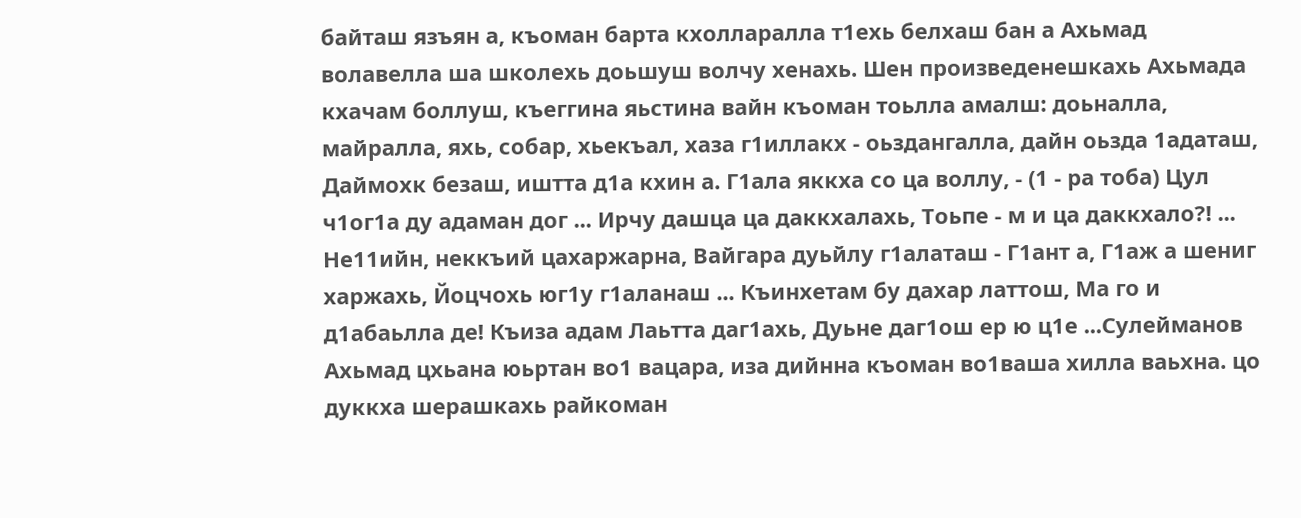байташ язъян а, къоман барта кхолларалла т1ехь белхаш бан а Ахьмад волавелла ша школехь доьшуш волчу хенахь. Шен произведенешкахь Ахьмада кхачам боллуш, къеггина яьстина вайн къоман тоьлла амалш: доьналла, майралла, яхь, собар, хьекъал, хаза г1иллакх - оьздангалла, дайн оьзда 1адаташ, Даймохк безаш, иштта д1а кхин а. Г1ала яккха со ца воллу, - (1 - ра тоба) Цул ч1ог1а ду адаман дог ... Ирчу дашца ца даккхалахь, Тоьпе - м и ца даккхало?! ... Не11ийн, неккъий цахаржарна, Вайгара дуьйлу г1алаташ - Г1ант а, Г1аж а шениг харжахь, Йоцчохь юг1у г1аланаш ... Къинхетам бу дахар латтош, Ма го и д1абаьлла де! Къиза адам Лаьтта даг1ахь, Дуьне даг1ош ер ю ц1е ...Сулейманов Ахьмад цхьана юьртан во1 вацара, иза дийнна къоман во1ваша хилла ваьхна. цо дуккха шерашкахь райкоман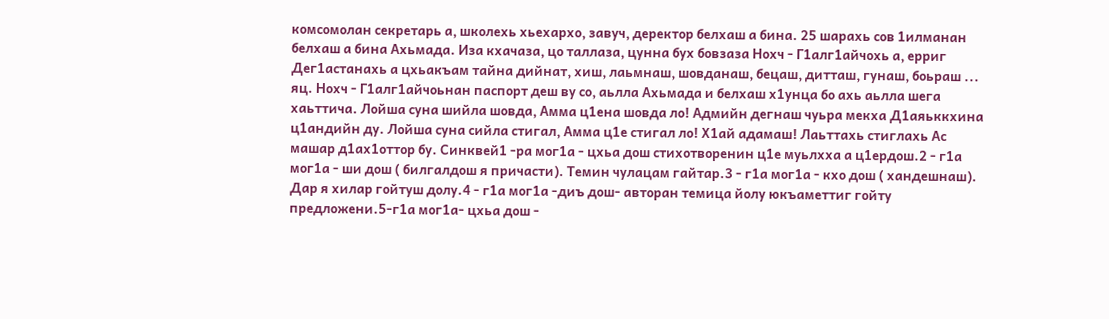комсомолан секретарь а, школехь хьехархо, завуч, деректор белхаш а бина. 25 шарахь сов 1илманан белхаш а бина Ахьмада. Иза кхачаза, цо таллаза, цунна бух бовзаза Нохч - Г1алг1айчохь а, ерриг Дег1астанахь а цхьакъам тайна дийнат, хиш, лаьмнаш, шовданаш, бецаш, дитташ, гунаш, боьраш ... яц. Нохч - Г1алг1айчоьнан паспорт деш ву со, аьлла Ахьмада и белхаш х1унца бо ахь аьлла шега хаьттича. Лойша суна шийла шовда, Амма ц1ена шовда ло! Адмийн дегнаш чуьра мекха Д1аяьккхина ц1андийн ду. Лойша суна сийла стигал, Амма ц1е стигал ло! Х1ай адамаш! Лаьттахь стиглахь Ас машар д1ах1оттор бу. Синквей1 -ра мог1а - цхьа дош стихотворенин ц1е муьлхха а ц1ердош.2 - г1а мог1а - ши дош ( билгалдош я причасти). Темин чулацам гайтар.3 - г1а мог1а - кхо дош ( хандешнаш). Дар я хилар гойтуш долу.4 - г1а мог1а -диъ дош- авторан темица йолу юкъаметтиг гойту предложени.5-г1а мог1а- цхьа дош -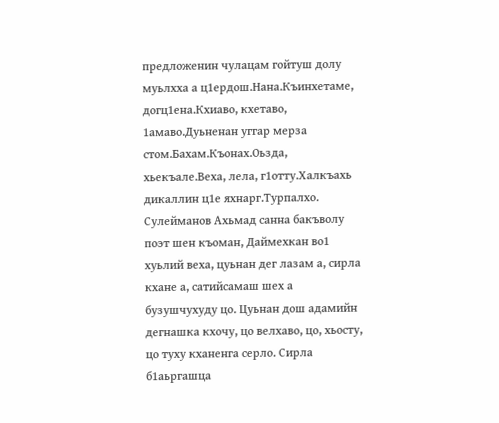предложенин чулацам гойтуш долу муьлхха а ц1ердош.Нана.Къинхетаме, догц1ена.Кхиаво, кхетаво, 1амаво.Дуьненан уггар мерза стом.Бахам.Къонах.Оьзда, хьекъале.Веха, лела, г1отту.Халкъахь дикаллин ц1е яхнарг.Турпалхо. Сулейманов Ахьмад санна бакъволу поэт шен къоман, Даймехкан во1 хуьлий веха, цуьнан дег лазам а, сирла кхане а, сатийсамаш шех а бузушчухуду цо. Цуьнан дош адамийн дегнашка кхочу, цо велхаво, цо, хьосту, цо туху кханенга серло. Сирла б1аьргашца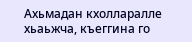Ахьмадан кхолларалле хьаьжча, къеггина го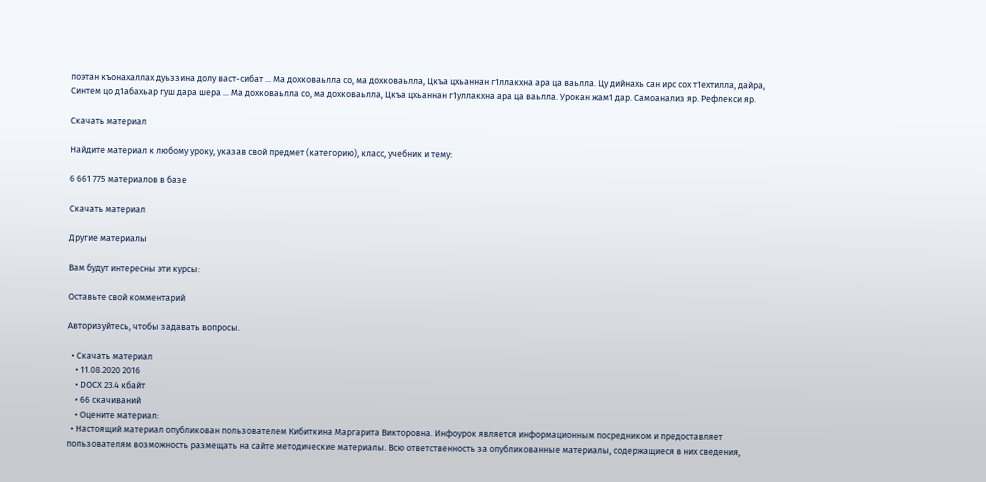поэтан къонахаллах дуьззина долу васт-сибат ... Ма дохковаьлла со, ма дохковаьлла, Цкъа цхьаннан г1ллакхна ара ца ваьлла. Цу дийнахь сан ирс сох т1ехтилла, дайра, Синтем цо д1абахьар гуш дара шера ... Ма дохковаьлла со, ма дохковаьлла, Цкъа цхьаннан г1уллакхна ара ца ваьлла. Урокан жам1 дар. Самоанализ яр. Рефлекси яр.

Скачать материал

Найдите материал к любому уроку, указав свой предмет (категорию), класс, учебник и тему:

6 661 775 материалов в базе

Скачать материал

Другие материалы

Вам будут интересны эти курсы:

Оставьте свой комментарий

Авторизуйтесь, чтобы задавать вопросы.

  • Скачать материал
    • 11.08.2020 2016
    • DOCX 23.4 кбайт
    • 66 скачиваний
    • Оцените материал:
  • Настоящий материал опубликован пользователем Кибиткина Маргарита Викторовна. Инфоурок является информационным посредником и предоставляет пользователям возможность размещать на сайте методические материалы. Всю ответственность за опубликованные материалы, содержащиеся в них сведения,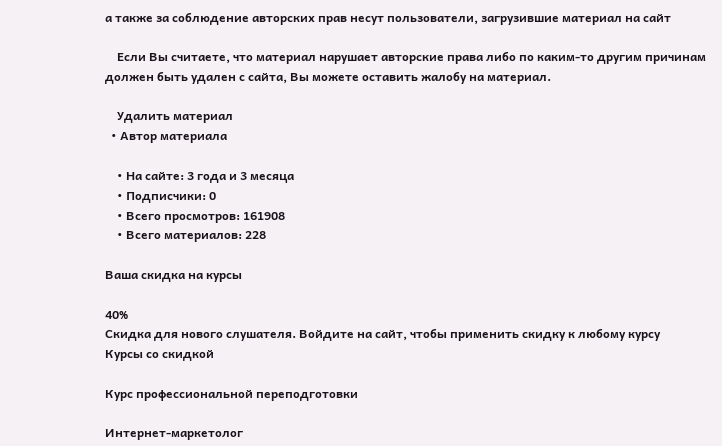а также за соблюдение авторских прав несут пользователи, загрузившие материал на сайт

    Если Вы считаете, что материал нарушает авторские права либо по каким-то другим причинам должен быть удален с сайта, Вы можете оставить жалобу на материал.

    Удалить материал
  • Автор материала

    • На сайте: 3 года и 3 месяца
    • Подписчики: 0
    • Всего просмотров: 161908
    • Всего материалов: 228

Ваша скидка на курсы

40%
Скидка для нового слушателя. Войдите на сайт, чтобы применить скидку к любому курсу
Курсы со скидкой

Курс профессиональной переподготовки

Интернет-маркетолог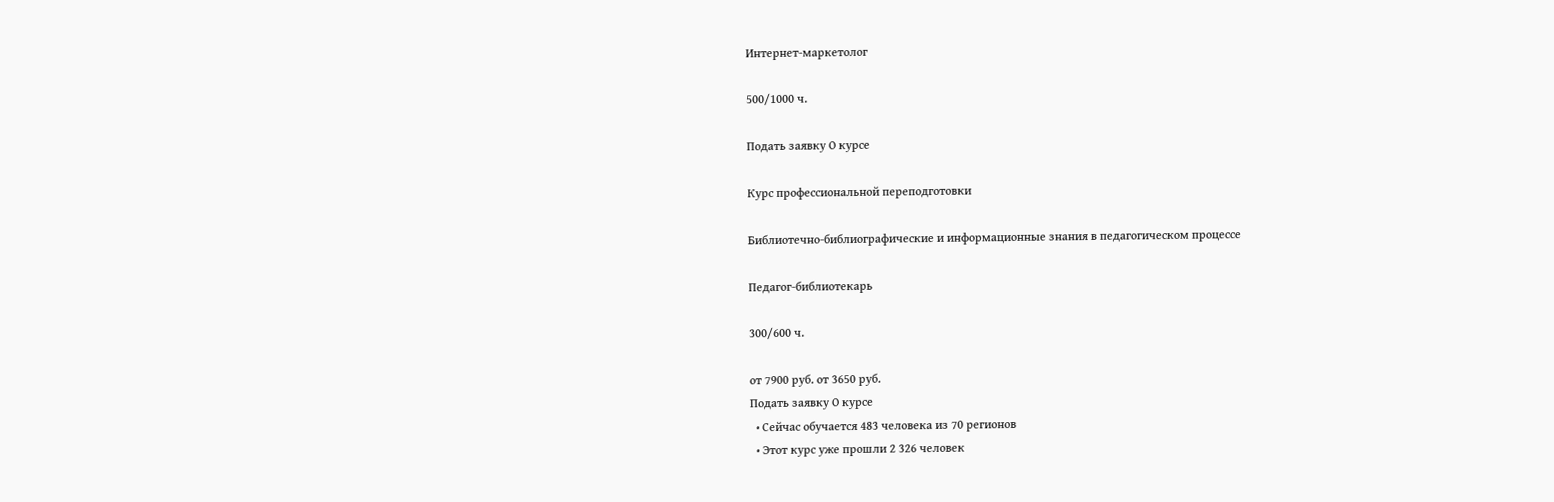Интернет-маркетолог

500/1000 ч.

Подать заявку О курсе

Курс профессиональной переподготовки

Библиотечно-библиографические и информационные знания в педагогическом процессе

Педагог-библиотекарь

300/600 ч.

от 7900 руб. от 3650 руб.
Подать заявку О курсе
  • Сейчас обучается 483 человека из 70 регионов
  • Этот курс уже прошли 2 326 человек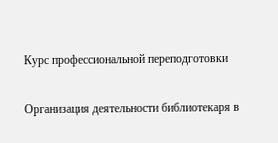Курс профессиональной переподготовки

Организация деятельности библиотекаря в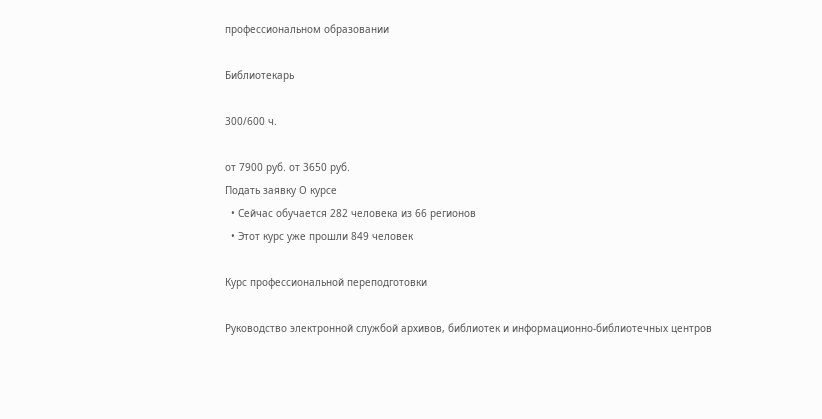профессиональном образовании

Библиотекарь

300/600 ч.

от 7900 руб. от 3650 руб.
Подать заявку О курсе
  • Сейчас обучается 282 человека из 66 регионов
  • Этот курс уже прошли 849 человек

Курс профессиональной переподготовки

Руководство электронной службой архивов, библиотек и информационно-библиотечных центров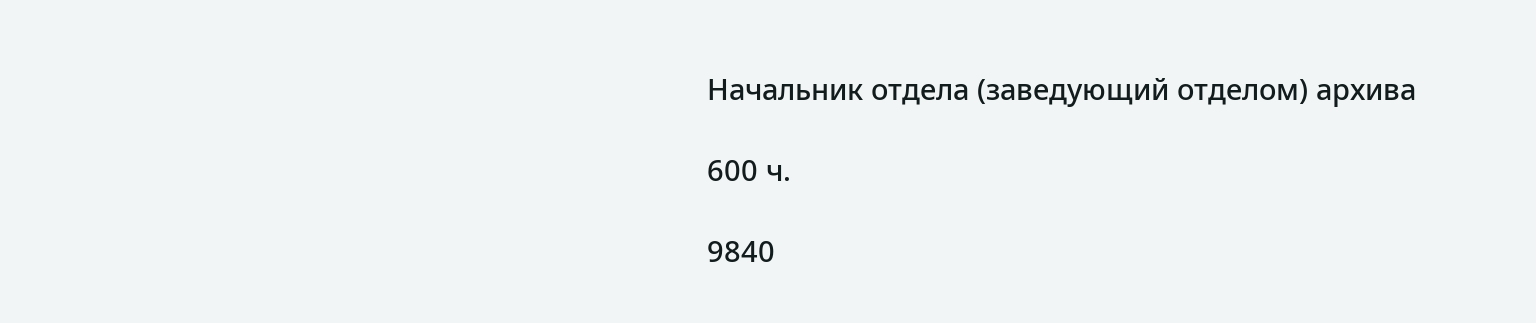Начальник отдела (заведующий отделом) архива

600 ч.

9840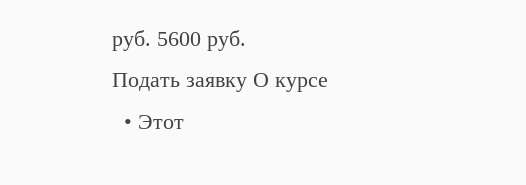руб. 5600 руб.
Подать заявку О курсе
  • Этот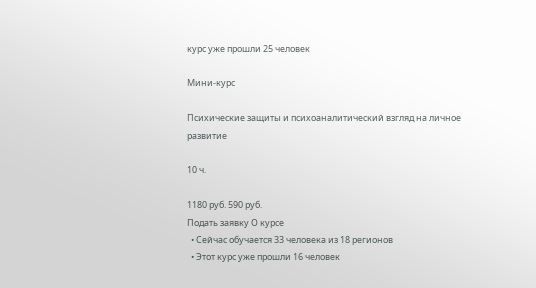курс уже прошли 25 человек

Мини-курс

Психические защиты и психоаналитический взгляд на личное развитие

10 ч.

1180 руб. 590 руб.
Подать заявку О курсе
  • Сейчас обучается 33 человека из 18 регионов
  • Этот курс уже прошли 16 человек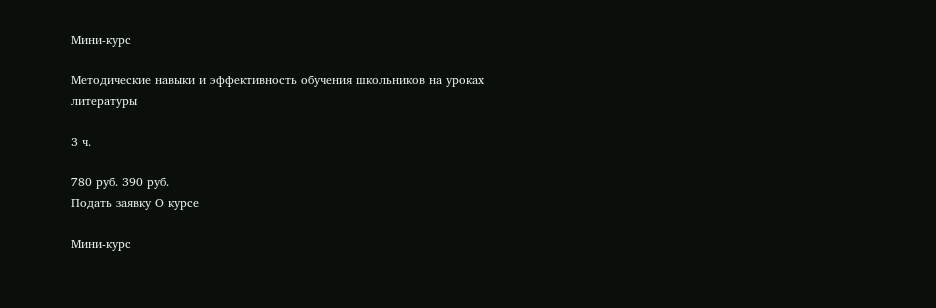Мини-курс

Методические навыки и эффективность обучения школьников на уроках литературы

3 ч.

780 руб. 390 руб.
Подать заявку О курсе

Мини-курс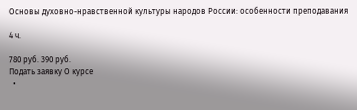Основы духовно-нравственной культуры народов России: особенности преподавания

4 ч.

780 руб. 390 руб.
Подать заявку О курсе
  •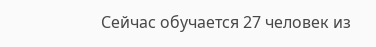Сейчас обучается 27 человек из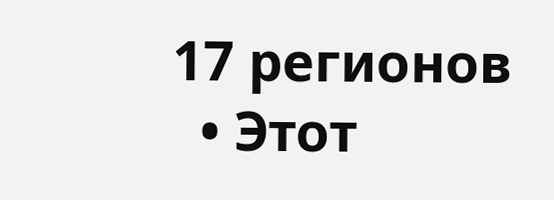17 регионов
  • Этот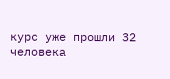курс уже прошли 32 человека